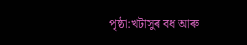পৃষ্ঠা:খটাসুৰ বধ ‍আৰু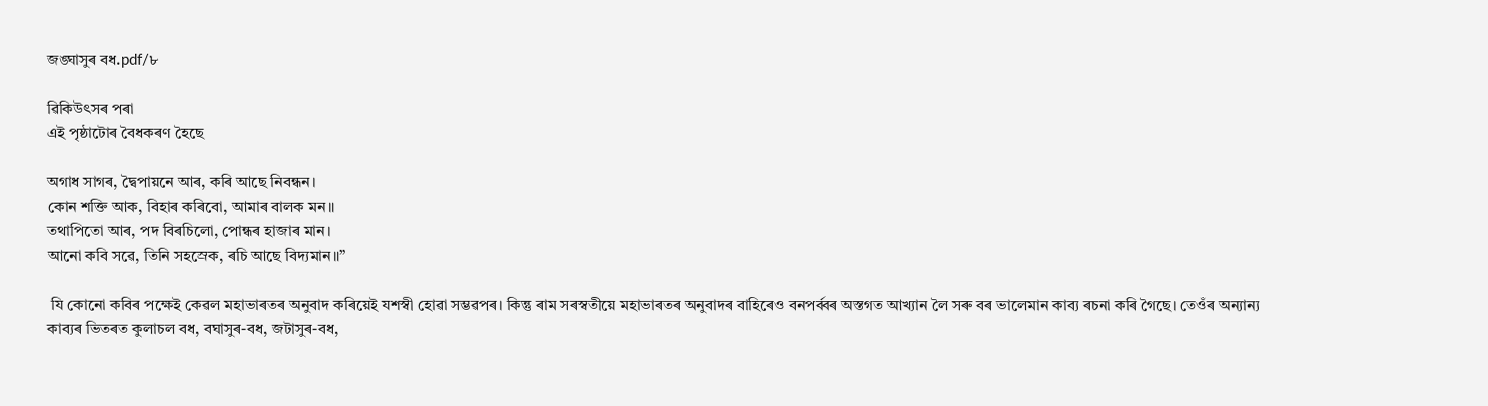জঙ্ঘাসুৰ বধ.pdf/৮

ৱিকিউৎসৰ পৰা
এই পৃষ্ঠাটোৰ বৈধকৰণ হৈছে

অগাধ সাগৰ, দ্বৈপায়নে আৰ, কৰি আছে নিবন্ধন।
কোন শক্তি আক, বিহাৰ কৰিবো, আমাৰ বালক মন॥
তথাপিতো আৰ, পদ বিৰচিলো, পোন্ধৰ হাজাৰ মান।
আনো কবি সৱে, তিনি সহস্ৰেক, ৰচি আছে বিদ্যমান॥”

 যি কোনো কবিৰ পক্ষেই কেৱল মহাভাৰতৰ অনুবাদ কৰিয়েই যশস্বী হোৱা সম্ভৱপৰ। কিন্তু ৰাম সৰস্বতীয়ে মহাভাৰতৰ অনুবাদৰ বাহিৰেও বনপৰ্ব্বৰ অস্তগত আখ্যান লৈ সৰু বৰ ভালেমান কাব্য ৰচনা কৰি গৈছে। তেওঁৰ অন্যান্য কাব্যৰ ভিতৰত কুলাচল বধ, বঘাসুৰ-বধ, জটাসুৰ-বধ,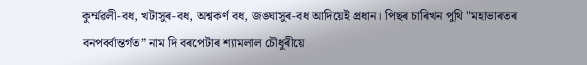কুৰ্ম্মৱলী-বধ, খটাসুৰ-বধ, অশ্বকৰ্ণ বধ, জঙ্ঘাসুৰ-বধ আদিয়েই প্ৰধান। পিছৰ চাৰিখন পুথি "মহাভাৰতৰ বনপৰ্ব্বান্তৰ্গত” নাম দি বৰপেটাৰ শ্যামলাল চৌধুৰীয়ে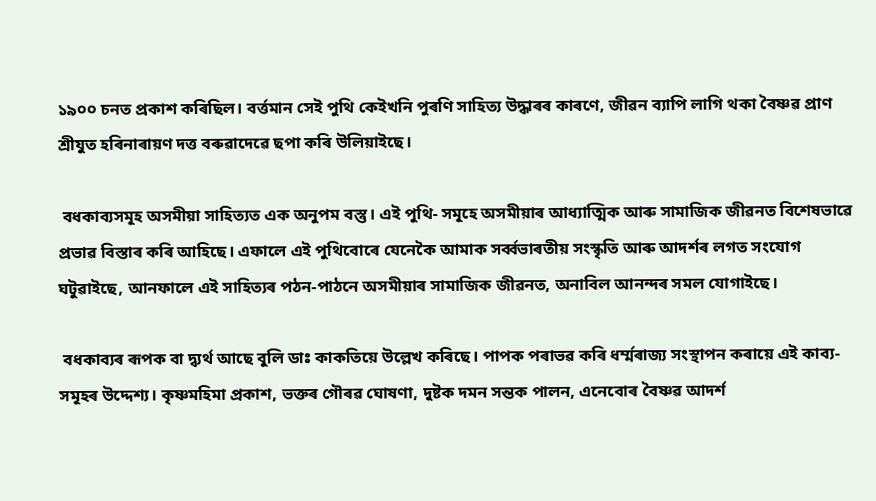১৯০০ চনত প্ৰকাশ কৰিছিল। বৰ্ত্তমান সেই পুথি কেইখনি পুৰণি সাহিত্য উদ্ধাৰৰ কাৰণে, জীৱন ব্যাপি লাগি থকা বৈষ্ণৱ প্ৰাণ শ্ৰীযুত হৰিনাৰায়ণ দত্ত বৰুৱাদেৱে ছপা কৰি উলিয়াইছে।

 বধকাব্যসমূহ অসমীয়া সাহিত্যত এক অনুপম বস্তু। এই পুথি- সমূহে অসমীয়াৰ আধ্যাত্মিক আৰু সামাজিক জীৱনত বিশেষভাৱে প্ৰভাৱ বিস্তাৰ কৰি আহিছে। এফালে এই পুথিবোৰে যেনেকৈ আমাক সৰ্ব্বভাৰতীয় সংস্কৃতি আৰু আদৰ্শৰ লগত সংযোগ ঘটুৱাইছে, আনফালে এই সাহিত্যৰ পঠন-পাঠনে অসমীয়াৰ সামাজিক জীৱনত, অনাবিল আনন্দৰ সমল যোগাইছে।

 বধকাব্যৰ ৰূপক বা দ্ব্যৰ্থ আছে বুলি ডাঃ কাকতিয়ে উল্লেখ কৰিছে। পাপক পৰাভৱ কৰি ধৰ্ম্মৰাজ্য সংস্থাপন কৰায়ে এই কাব্য- সমূহৰ উদ্দেশ্য। কৃষ্ণমহিমা প্ৰকাশ, ভক্তৰ গৌৰৱ ঘোষণা, দুষ্টক দমন সন্তক পালন, এনেবোৰ বৈষ্ণৱ আদৰ্শ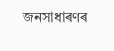জনসাধাৰণৰ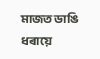মাজত ডাঙি ধৰায়ে